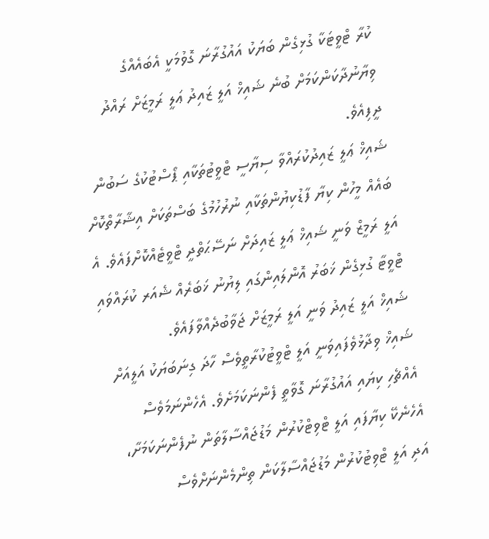ކުރާ ޓްވީޓަކާ ގުޅިގެން ބަޔަކު އައުގުރާނަ ގޮވުމަކީ އެބައެއްގެ ވިޔާނުދާކަންކަމަށް ބުނެ ޝައިޚް އަލީ ޒައިދު ޢަލީ ރަމީޒަށް ރައްދު ދީފިއެވެ.
ޝައިޚް ޢަލީ ޒައިދުކުރައްވާ ސިޔާސީ ޓްވީޓުތަކާއި ޕޯސްޓުކުގެ ސަބުން ބައެއް މީހުން ކިޔާ ފާޑުކިޔުންތަކާއި ނުރުހުމުގެ ބަސްތަކަށް އިޝާރާތްކޮށް އަލީ ރަމީޒް ވަނީ ޝައިޚް ޢަލީ ޒައިދަށް ނަސޭޙަތްދީ ޓްވީޓެއްކޮށްފައެވެ. އެ ޓްވީޓާ ގުޅިގެން ޚަބަރު އޮންލައިންގައި ލިޔުނު ޚަބަރެއް ޝެއަރ ކުރައްވައި ޝައިޚް އަލީ ޒައިދު ވަނީ އަލީ ރަމީޒަށް ޖަވާބުދެއްވާފައެވެ.
ޝައިޚް ވިދާޅުވެފައިވަނީ އަލީ ޓްވީޓުކުރާތީވެސް ހާދަ ގިނަބަޔަކު އަލީއަށް އެއްޗެހި ކިޔައި އައުގުރާނަ ގޮވާތީ ފެންނަކަމަށެވެ. އެހެންނަމަވެސް އެހެނެކޭ ކިޔާފައި އަލީ ޓްވިޓްކުރުން މަޑުޖައްސާލާތަން ނުފެންނަކަމަށާ، އަދި އަލީ ޓްވިޓުކުރުން މަޑުޖައްސާލާކަން ތިންމެންނަށްވެސް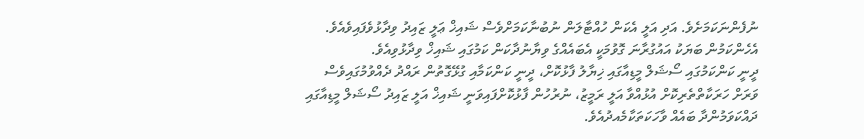ނުފެންނަކަމަށެވެ. އަދި އަލީ އެކަން ހުއްޓާލަން ނުބުނާކަމަށްވެސް ޝައިޚް ޢަލީ ޒައިދު ވިދާޅުވެފައިވެއެވެ.
އެހެންކަމުން ބަޔަކު އައުގުރާނަ ގޮވުމަކީ އެބައެއްގެ ވިޔާނުދާކަން ކަމުގައި ޝައިޚް ވިދާޅުވިއެވެ.
ދީނީ ކަންކަމުގައި ސޯޝަލް މީޑިއާގައި ޚިޔާލު ފާޅުކޮށް، ދީނީ ކަންކަމާއި ގުޅޭގޮތުން ރައްދު ދެއްވުމުގައިވެސް ވަރަށް ހަރަކާތްތެރިކޮށް އުޅުއްވާ އަލީ ރަމީޒު، ނުރުހުން ފާޅުކޮށްފައިވަނީ ޝައިޚް އަލީ ޒައިދު ސޯޝަލް މީޑިއާގައި ދައްކަވަމުންދާ ބައެއް ވާހަކަތަކާމެއދުއެވެ.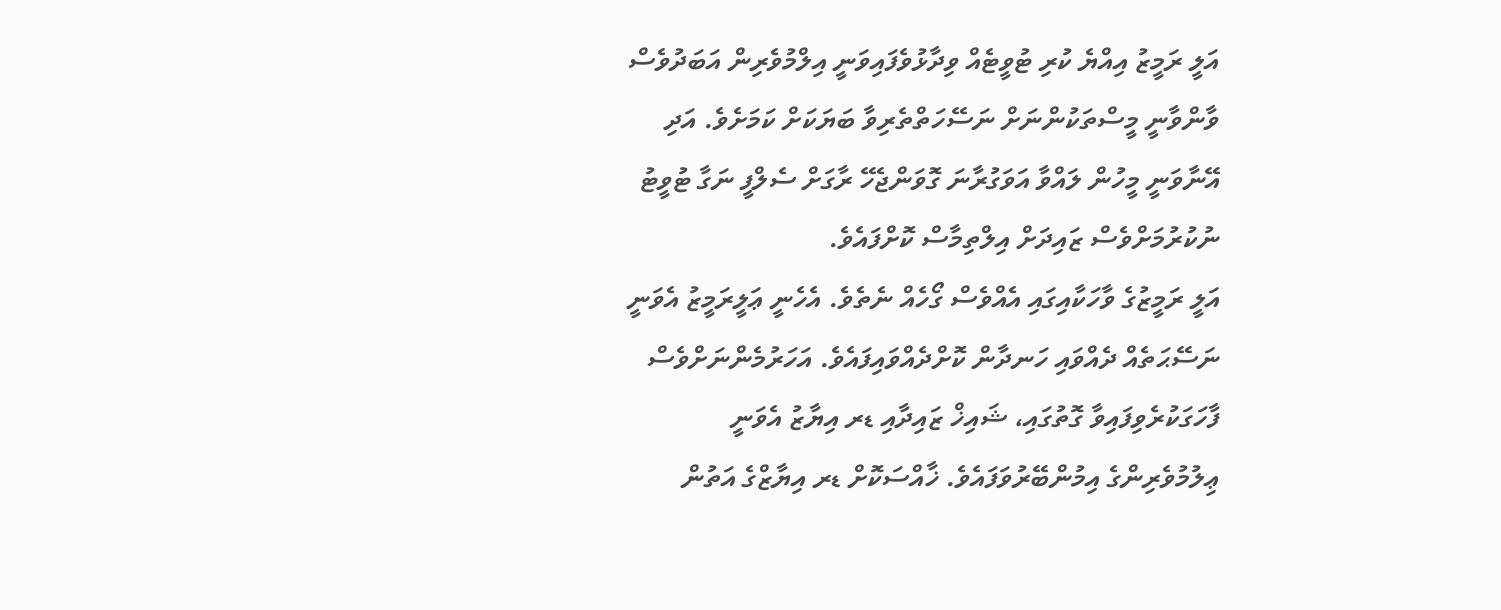އަލީ ރަމީޒު އިއްޔެ ކުރި ޓުވީޓެއް ވިދާޅުވެފައިވަނީ އިލްމުވެރިން އަބަދުވެސް ވާންވާނީ މީސްތަކުންނަށް ނަސޭހަތްތެރިވާ ބަޔަކަށް ކަމަށެވެ. އަދި އޭނާވަނީ މީހުން ލައްވާ އަވަގުރާނަ ގޮވަންޖެހޭ ރާގަށް ސެލްފީ ނަގާ ޓުވީޓު ނުކުރުމަށްވެސް ޒައިދަށް އިލްތިމާސް ކޮށްފައެވެ.
އަލީ ރަމީޒުގެ ވާހަކާއިގައި އެއްވެސް ގޯހެއް ނެތެވެ. އެހެނީ ޢަލީރަމީޒު އެވަނީ ނަސޭޙަތެއް ދެއްވައި ހަނދާން ކޮށްދެއްވައިފައެވެ. އަހަރުމެންނަށްވެސް ފާހަގަކުރެވިފައިވާ ގޮތުގައި، ޝައިޚް ޒައިދާއި ޑރ އިޔާޒު އެވަނީ ޢިލުމުވެރިންގެ އިމުންބޭރުވަފައެވެ. ޚާއްސަކޮށް ޑރ އިޔާޒްގެ އަތުން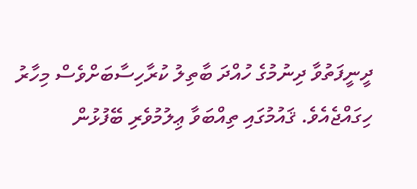ދީނީފަތުވާ ދިނުމުގެ ހުއްދަ ބާތިލު ކުރާހިސާބަށްވެސް މިހާރު ހިގައްޖެއެވެ. ޤައުމުގައި ތިއްބަވާ ޢިލުމުވެރި ބޭފުޅުން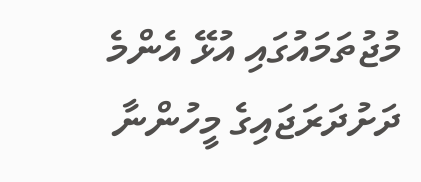މުޖުތަމައުގައި އުޅޭ އެންމެ ދަށުދަރަޖައިގެ މީހުންނާ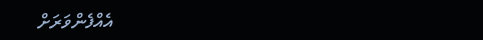އެއްފެންވަރަށް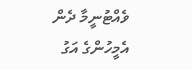ވެއްޓުނީމާ ދެން އެމީހުންގެ އަގު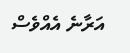އަރާނެ އެއްވެސް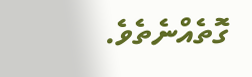ގޮތެއްނެތެވެ.